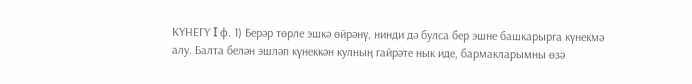КҮНЕГҮ I ф. 1) Берәр төрле эшкә өйрәнү, нинди дә булса бер эшне башкарырга күнекмә алу. Балта белән эшләп күнеккән кулның гайрәте нык иде, бармакларымны өзә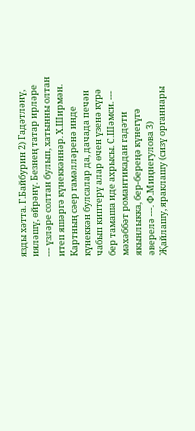язды хәтта. Г.Байбурин 2) Гадәтләнү, ияләшү, өйрәнү. Безнең татар ирләре --- үзләре солтан булып, хатынны олтан итеп яшәргә күнеккәннәр. Х.Ширмән. Картның сәер гамәлләренә инде күнеккән булсалар да, дачада печән чабып киптерү алар өчен үзенә күрә бер тамаша иде ахрысы. С.Шәмси. --- мәхәббәт романтикадан гадәти якынлыкка, бер-береңә күнегүгә әверелә ---. Ф.Миңнегулова 3) Җайлашу, яраклашу (сизү органнары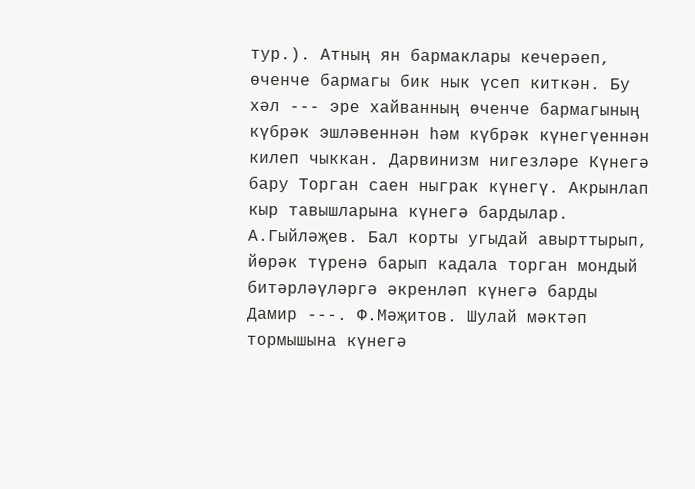тур.). Атның ян бармаклары кечерәеп, өченче бармагы бик нык үсеп киткән. Бу хәл --- эре хайванның өченче бармагының күбрәк эшләвеннән һәм күбрәк күнегүеннән килеп чыккан. Дарвинизм нигезләре Күнегә бару Торган саен ныграк күнегү. Акрынлап кыр тавышларына күнегә бардылар. А.Гыйләҗев. Бал корты угыдай авырттырып, йөрәк түренә барып кадала торган мондый битәрләүләргә әкренләп күнегә барды Дамир ---. Ф.Мәҗитов. Шулай мәктәп тормышына күнегә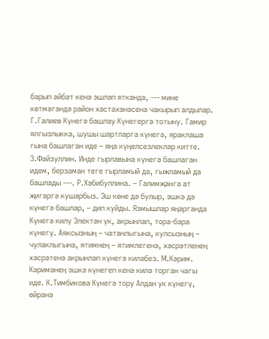барып әйбәт кенә эшләп ятканда, --- мине көтмәгәндә район хастаханәсенә чакырып алдылар. Г.Галиев Күнегә башлау Күнегергә тотыну. Гамир ялгызлыкка, шушы шартларга күнегә, яраклаша гына башлаган иде – яңа күңелсезлекләр китте. З.Фәйзуллин. Инде гырлавына күнегә башлаган идем, берзаман теге гырламый да, гыжламый да башлады ---. Р.Хәбибуллина. – Галимҗанга ат җигәргә кушарбыз. Эш көне дә булыр, эшкә дә күнегә башлар, – дип куйды. Язмышлар яңарганда Күнегә килү Электән үк, акрынлап, тора-бара күнегү. Аяксызның – чатанлыгына, кулсызның – чулаклыгына, ятимнең – ятимлегенә, хәсрәтленең хәсрәтенә акрынлап күнегә киләбез. М.Кәрим. Кәримәнең эшкә күнегеп кенә килә торган чагы иде. К.Тимбикова Күнегә тору Алдан ук күнегү, өйрәнә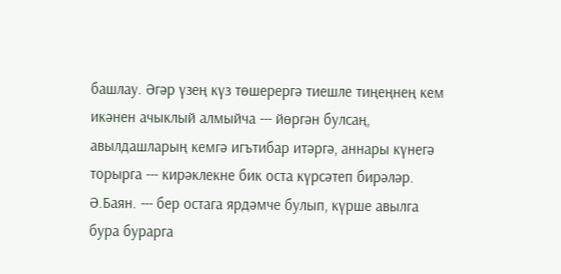башлау. Әгәр үзең күз төшерергә тиешле тиңеңнең кем икәнен ачыклый алмыйча --- йөргән булсаң, авылдашларың кемгә игътибар итәргә, аннары күнегә торырга --- кирәклекне бик оста күрсәтеп бирәләр. Ә.Баян. --- бер остага ярдәмче булып, күрше авылга бура бурарга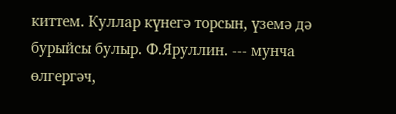киттем. Куллар күнегә торсын, үземә дә бурыйсы булыр. Ф.Яруллин. --- мунча өлгергәч,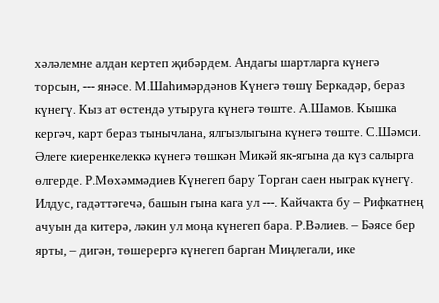хәләлемне алдан кертеп җибәрдем. Андагы шартларга күнегә торсын, --- янәсе. М.Шаһимәрдәнов Күнегә төшү Беркадәр, бераз күнегү. Кыз ат өстендә утыруга күнегә төште. А.Шамов. Кышка кергәч, карт бераз тынычлана, ялгызлыгына күнегә төште. С.Шәмси. Әлеге киеренкелеккә күнегә төшкән Микәй як-ягына да күз салырга өлгерде. Р.Мөхәммәдиев Күнегеп бару Торган саен ныграк күнегү. Илдус, гадәттәгечә, башын гына кага ул ---. Кайчакта бу – Рифкатнең ачуын да китерә, ләкин ул моңа күнегеп бара. Р.Вәлиев. – Бәясе бер ярты, – дигән, төшерергә күнегеп барган Миңлегали, ике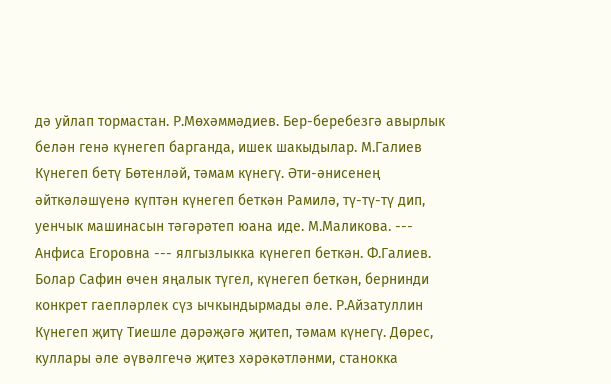дә уйлап тормастан. Р.Мөхәммәдиев. Бер-беребезгә авырлык белән генә күнегеп барганда, ишек шакыдылар. М.Галиев Күнегеп бетү Бөтенләй, тәмам күнегү. Әти-әнисенең әйткәләшүенә күптән күнегеп беткән Рамилә, тү-тү-тү дип, уенчык машинасын тәгәрәтеп юана иде. М.Маликова. --- Анфиса Егоровна --- ялгызлыкка күнегеп беткән. Ф.Галиев. Болар Сафин өчен яңалык түгел, күнегеп беткән, бернинди конкрет гаепләрлек сүз ычкындырмады әле. Р.Айзатуллин Күнегеп җитү Тиешле дәрәҗәгә җитеп, тәмам күнегү. Дөрес, куллары әле әүвәлгечә җитез хәрәкәтләнми, станокка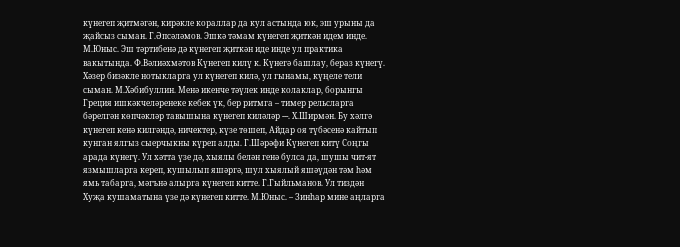күнегеп җитмәгән, кирәкле кораллар да кул астында юк, эш урыны да җайсыз сыман. Г.Әпсәләмов. Эшкә тәмам күнегеп җиткән идем инде. М.Юныс. Эш тәртибенә дә күнегеп җиткән иде инде ул практика вакытында. Ф.Вәлиәхмәтов Күнегеп килү к. Күнегә башлау, бераз күнегү. Хәзер бизәкле нотыкларга ул күнегеп килә, ул гынамы, күңеле тели сыман. М.Хәбибуллин. Менә икенче тәүлек инде колаклар, борынгы Греция ишкәкчеләренеке кебек үк, бер ритмга – тимер рельсларга бәрелгән көпчәкләр тавышына күнегеп киләләр ---. Х.Ширмән. Бу хәлгә күнегеп кенә килгәндә, ничектер, күзе төшеп, Айдар оя түбәсенә кайтып кунган ялгыз сыерчыкны күреп алды. Г.Шәрәфи Күнегеп китү Соңгы арада күнегү. Ул хәтта үзе дә, хыялы белән генә булса да, шушы чит-ят язмышларга кереп, кушылып яшәргә, шул хыялый яшәүдән тәм һәм ямь табарга, мәгънә алырга күнегеп китте. Г.Гыйльманов. Ул тиздән Хуҗа кушаматына үзе дә күнегеп китте. М.Юныс. – Зинһар мине аңларга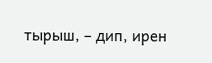тырыш, – дип, ирен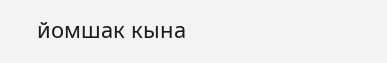йомшак кына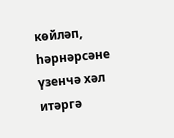көйләп, һәрнәрсәне үзенчә хәл итәргә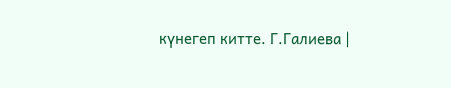күнегеп китте. Г.Галиева |